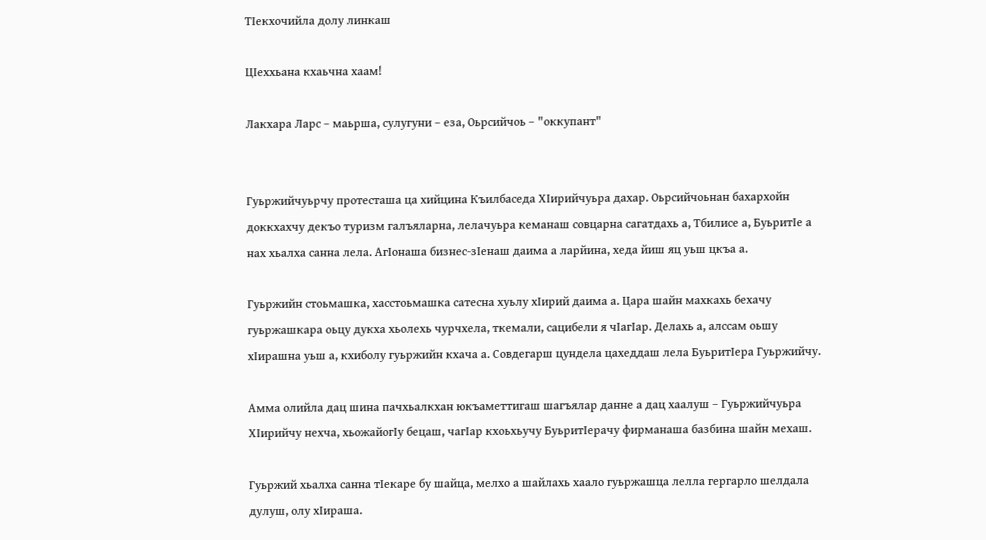ТIекхочийла долу линкаш

ЦIеххьана кхаьчна хаам!

Лакхара Ларс – маьрша, сулугуни – еза, Оьрсийчоь – "оккупант"


Гуьржийчуьрчу протесташа ца хийцина Къилбаседа ХIирийчуьра дахар. Оьрсийчоьнан бахархойн доккхахчу декъо туризм галъяларна, лелачуьра кеманаш совцарна сагатдахь а, Тбилисе а, БуьритIе а нах хьалха санна лела. АгIонаша бизнес-зIенаш даима а ларйина, хеда йиш яц уьш цкъа а.

Гуьржийн стоьмашка, хасстоьмашка сатесна хуьлу хIирий даима а. Цара шайн махкахь бехачу гуьржашкара оьцу дукха хьолехь чурчхела, ткемали, сацибели я чIагIар. Делахь а, алссам оьшу хIирашна уьш а, кхиболу гуьржийн кхача а. Совдегарш цундела цахеддаш лела БуьритIера Гуьржийчу.

Амма олийла дац шина пачхьалкхан юкъаметтигаш шагъялар данне а дац хаалуш – Гуьржийчуьра ХIирийчу нехча, хьожайогIу бецаш, чагIар кхоьхьучу БуьритIерачу фирманаша базбина шайн мехаш.

Гуьржий хьалха санна тIекаре бу шайца, мелхо а шайлахь хаало гуьржашца лелла гергарло шелдала дулуш, олу хIираша.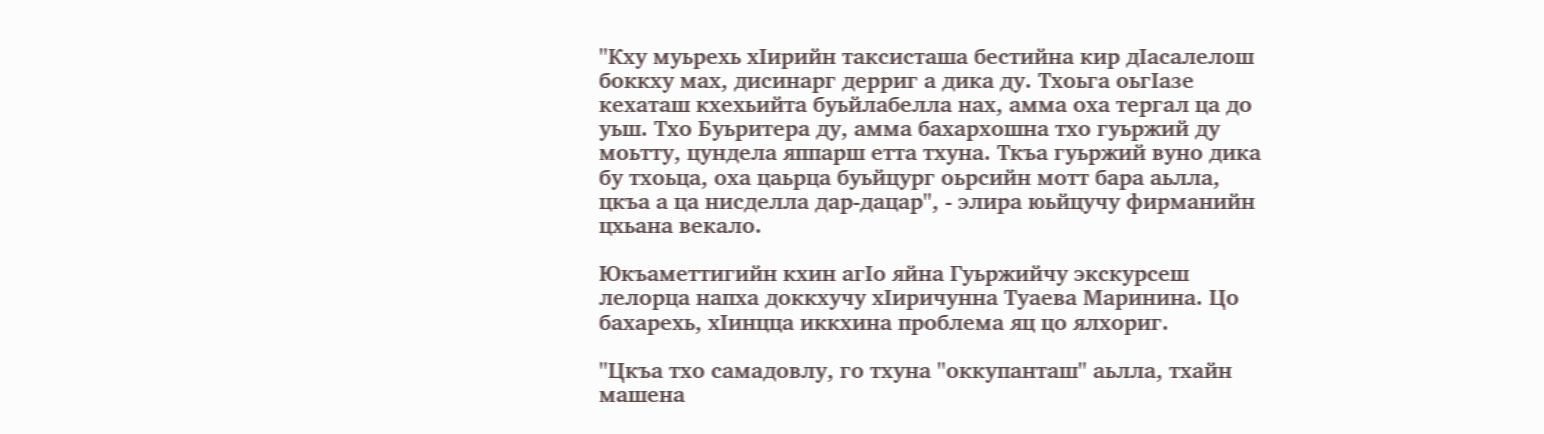"Кху муьрехь хIирийн таксисташа бестийна кир дIасалелош боккху мах, дисинарг дерриг а дика ду. Тхоьга оьгIазе кехаташ кхехьийта буьйлабелла нах, амма оха тергал ца до уьш. Тхо Буьритера ду, амма бахархошна тхо гуьржий ду моьтту, цундела яппарш етта тхуна. Ткъа гуьржий вуно дика бу тхоьца, оха цаьрца буьйцург оьрсийн мотт бара аьлла, цкъа а ца нисделла дар-дацар", - элира юьйцучу фирманийн цхьана векало.

Юкъаметтигийн кхин агIо яйна Гуьржийчу экскурсеш лелорца напха доккхучу хIиричунна Туаева Маринина. Цо бахарехь, хIинцца иккхина проблема яц цо ялхориг.

"Цкъа тхо самадовлу, го тхуна "оккупанташ" аьлла, тхайн машена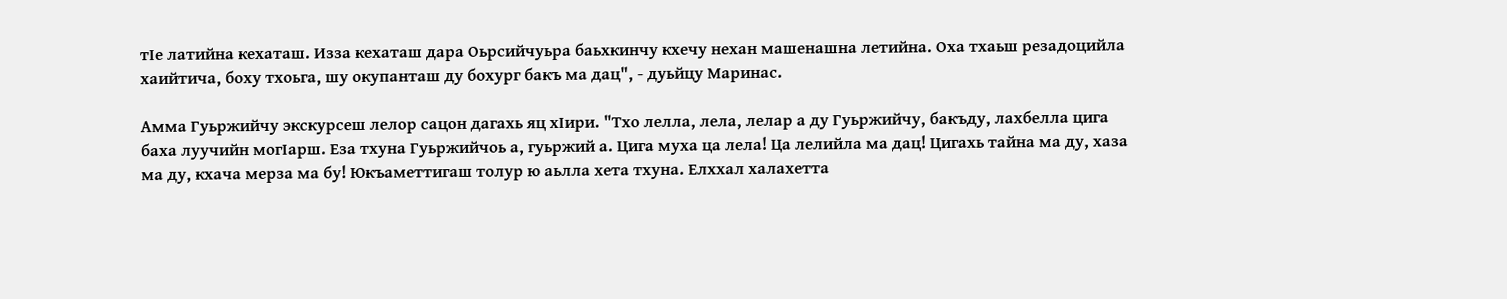тIе латийна кехаташ. Изза кехаташ дара Оьрсийчуьра баьхкинчу кхечу нехан машенашна летийна. Оха тхаьш резадоцийла хаийтича, боху тхоьга, шу окупанташ ду бохург бакъ ма дац", - дуьйцу Маринас.

Амма Гуьржийчу экскурсеш лелор сацон дагахь яц хIири. "Тхо лелла, лела, лелар а ду Гуьржийчу, бакъду, лахбелла цига баха луучийн могIарш. Еза тхуна Гуьржийчоь а, гуьржий а. Цига муха ца лела! Ца лелийла ма дац! Цигахь тайна ма ду, хаза ма ду, кхача мерза ма бу! Юкъаметтигаш толур ю аьлла хета тхуна. Елххал халахетта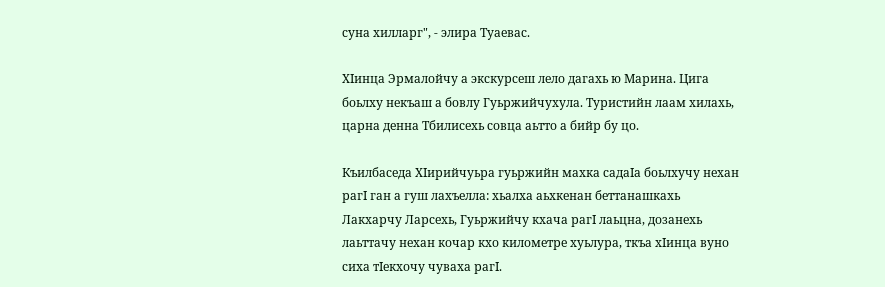суна хилларг", - элира Туаевас.

ХIинца Эрмалойчу а экскурсеш лело дагахь ю Марина. Цига боьлху некъаш а бовлу Гуьржийчухула. Туристийн лаам хилахь, царна денна Тбилисехь совца аьтто а бийр бу цо.

Къилбаседа ХIирийчуьра гуьржийн махка садаIа боьлхучу нехан рагI ган а гуш лахъелла: хьалха аьхкенан беттанашкахь Лакхарчу Ларсехь, Гуьржийчу кхача рагI лаьцна, дозанехь лаьттачу нехан кочар кхо километре хуьлура, ткъа хIинца вуно сиха тIекхочу чуваха рагI.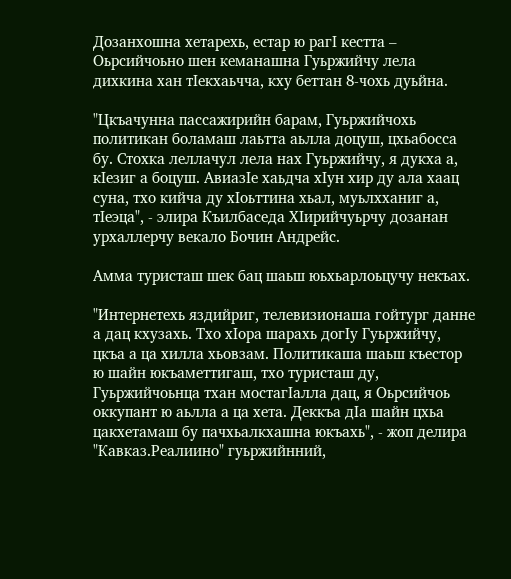Дозанхошна хетарехь, естар ю рагI кестта – Оьрсийчоьно шен кеманашна Гуьржийчу лела дихкина хан тIекхаьчча, кху беттан 8-чохь дуьйна.

"Цкъачунна пассажирийн барам, Гуьржийчохь политикан боламаш лаьтта аьлла доцуш, цхьабосса бу. Стохка леллачул лела нах Гуьржийчу, я дукха а, кIезиг а боцуш. АвиазIе хаьдча хIун хир ду ала хаац суна, тхо кийча ду хIоьттина хьал, муьлхханиг а, тIеэца", - элира Къилбаседа ХIирийчуьрчу дозанан урхаллерчу векало Бочин Андрейс.

Амма туристаш шек бац шаьш юьхьарлоьцучу некъах.

"Интернетехь яздийриг, телевизионаша гойтург данне а дац кхузахь. Тхо хIора шарахь догIу Гуьржийчу, цкъа а ца хилла хьовзам. Политикаша шаьш къестор ю шайн юкъаметтигаш, тхо туристаш ду, Гуьржийчоьнца тхан мостагIалла дац, я Оьрсийчоь оккупант ю аьлла а ца хета. Деккъа дIа шайн цхьа цакхетамаш бу пачхьалкхашна юкъахь", - жоп делира "Кавказ.Реалиино" гуьржийнний,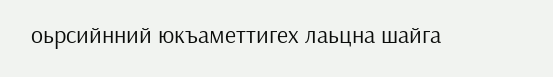оьрсийнний юкъаметтигех лаьцна шайга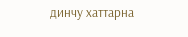динчу хаттарна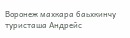Воронеж махкара баьхкинчу туристаша Андрейс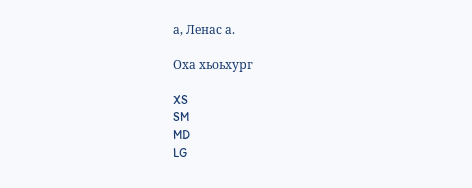а, Ленас а.

Оха хьоьхург

XS
SM
MD
LG